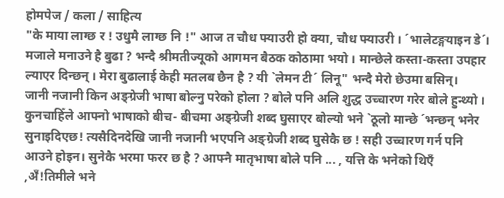होमपेज / कला / साहित्य
"के माया लाग्छ र ! उधुमै लाग्छ नि !" आज त चौध फ्याउरी हो क्या, चौध फ्याउरी । ´भालेटङ्गयाइन डे´। मजाले मनाउने है बुढा ? भन्दै श्रीमतीज्यूको आगमन बैठक कोठामा भयो । मान्छेले कस्ता-कस्ता उपहार ल्याएर दिन्छन् । मेरा बुढालाई केही मतलब छैन है ? यी `लेमन टी´ लिनू" भन्दै मेरो छेउमा बसिन्।
जानी नजानी किन अङ्ग्रेजी भाषा बोल्नु परेको होला ? बोले पनि अलि शुद्ध उच्चारण गरेर बोले हुन्थ्यो । कुनचाहिँले आफ्नो भाषाको बीच- बीचमा अङ्ग्रेजी शब्द घुसाएर बोल्यो भने `ठूलो मान्छे ´भन्छन् भनेर सुनाइदिएछ! त्यसैदिनदेखि जानी नजानी भएपनि अङ्ग्रेजी शब्द घुसेकै छ ! सही उच्चारण गर्न पनि आउने होइन। सुनेकै भरमा फरर छ है ? आफ्नै मातृभाषा बोले पनि ... , यत्ति के भनेको थिएँ ,अँ!तिमीले भने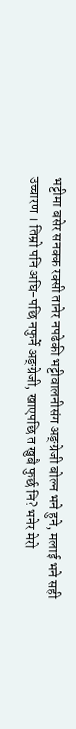भट्टीमा बसेर सनक्क रक्सी तानेर नपढेकी भट्टीवालनीसंग अङ्ग्रेजी बोल्न भने हुने, मलाई भने सही उच्चारण । तिम्रो पनि अघि-पछि नफुर्ने अङ्ग्रेजी, खाएपछि त खुबै फुर्छ नि? भनेर मेरो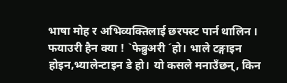भाषा मोह र अभिव्यक्तिलाई छरपस्ट पार्न थालिन ।
फयाउरी हैन क्या ! `फेब्रुअरी ´हो। भाले टङ्गाइन होइन,भ्यालेन्टाइन डे हो। यो कसले मनाउँछन्, किन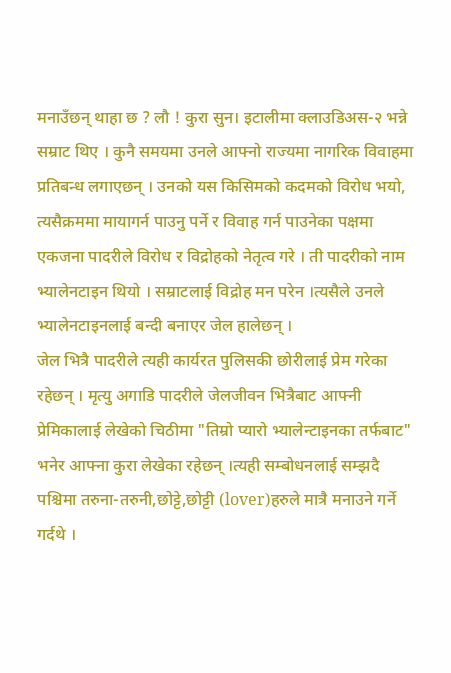मनाउँछन् थाहा छ ? लौ ! कुरा सुन। इटालीमा क्लाउडिअस-२ भन्ने सम्राट थिए । कुनै समयमा उनले आफ्नो राज्यमा नागरिक विवाहमा प्रतिबन्ध लगाएछन् । उनको यस किसिमको कदमको विरोध भयो, त्यसैक्रममा मायागर्न पाउनु पर्ने र विवाह गर्न पाउनेका पक्षमा एकजना पादरीले विरोध र विद्रोहको नेतृत्व गरे । ती पादरीको नाम भ्यालेनटाइन थियो । सम्राटलाई विद्रोह मन परेन ।त्यसैले उनले भ्यालेनटाइनलाई बन्दी बनाएर जेल हालेछन् ।
जेल भित्रै पादरीले त्यही कार्यरत पुलिसकी छोरीलाई प्रेम गरेका रहेछन् । मृत्यु अगाडि पादरीले जेलजीवन भित्रैबाट आफ्नी प्रेमिकालाई लेखेको चिठीमा "तिम्रो प्यारो भ्यालेन्टाइनका तर्फबाट" भनेर आफ्ना कुरा लेखेका रहेछन् ।त्यही सम्बोधनलाई सम्झदै पश्चिमा तरुना-तरुनी,छोट्टे,छोट्टी (lover)हरुले मात्रै मनाउने गर्ने गर्दथे ।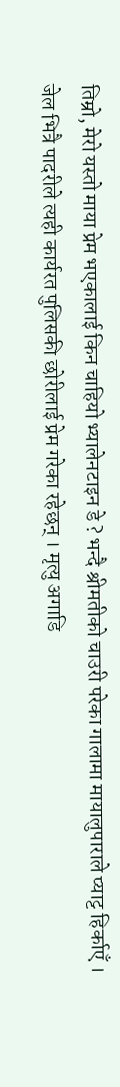तिम्रो, मेरो यस्तो माया प्रेम भएकालाई किन चाहियो भ्यालेनटाइन डे ? भन्दै श्रीमतीको चाउरी परेका गालामा मायालुपाराले प्याट्ट हिर्काएँ ।
जेल भित्रै पादरीले त्यही कार्यरत पुलिसकी छोरीलाई प्रेम गरेका रहेछन् । मृत्यु अगाडि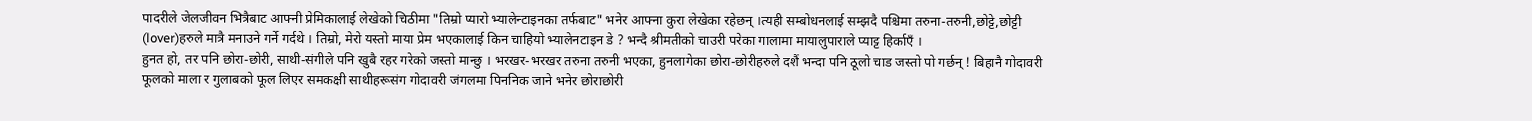पादरीले जेलजीवन भित्रैबाट आफ्नी प्रेमिकालाई लेखेको चिठीमा "तिम्रो प्यारो भ्यालेन्टाइनका तर्फबाट" भनेर आफ्ना कुरा लेखेका रहेछन् ।त्यही सम्बोधनलाई सम्झदै पश्चिमा तरुना-तरुनी,छोट्टे,छोट्टी (lover)हरुले मात्रै मनाउने गर्ने गर्दथे । तिम्रो, मेरो यस्तो माया प्रेम भएकालाई किन चाहियो भ्यालेनटाइन डे ? भन्दै श्रीमतीको चाउरी परेका गालामा मायालुपाराले प्याट्ट हिर्काएँ ।
हुनत हो, तर पनि छोरा-छोरी, साथी-संगीले पनि खुबै रहर गरेको जस्तो मान्छु । भरखर-भरखर तरुना तरुनी भएका, हुनलागेका छोरा-छोरीहरुले दशैं भन्दा पनि ठूलो चाड जस्तो पो गर्छन् ! बिहानै गोदावरी फूलको माला र गुलाबको फूल लिएर समकक्षी साथीहरूसंग गोदावरी जंगलमा पिननिक जाने भनेर छोराछोरी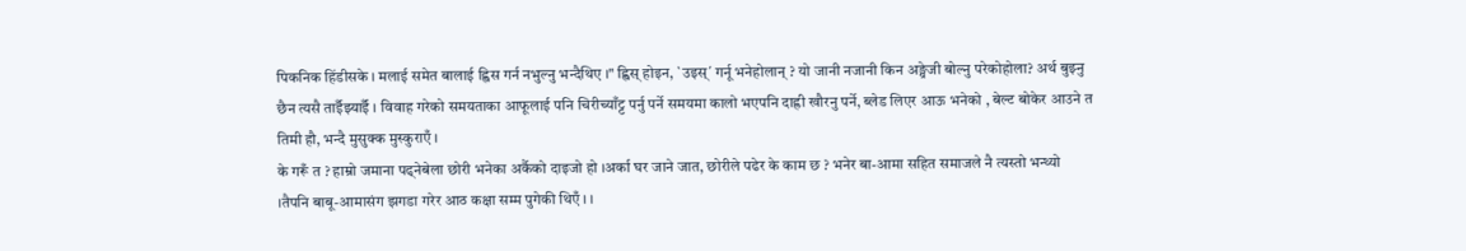पिकनिक हिंडीसके । मलाई समेत बालाई ह्विस गर्न नभुल्नु भन्दैथिए ।" ह्विस् होइन, `उइस्´ गर्नू भनेहोलान् ? यो जानी नजानी किन अङ्ग्रेजी बोल्नु परेकोहोला? अर्थ बुझ्नु छैन त्यसै ताईँझ्याईँ । विवाह गरेको समयताका आफूलाई पनि चिरीच्याँट्ट पर्नु पर्ने समयमा कालो भएपनि दाह्री खौरनु पर्ने, ब्लेड लिएर आऊ भनेको , बेल्ट बोकेर आउने त तिमी हौ, भन्दै मुसुक्क मुस्कुराएँ ।
के गरूँ त ? हाम्रो जमाना पढ्नेबेला छोरी भनेका अर्कैको दाइजो हो ।अर्का घर जाने जात, छोरीले पढेर के काम छ ? भनेर बा-आमा सहित समाजले नै त्यस्तो भन्थ्यो ।तैपनि बाबू-आमासंग झगडा गरेर आठ कक्षा सम्म पुगेकी थिएँ । ।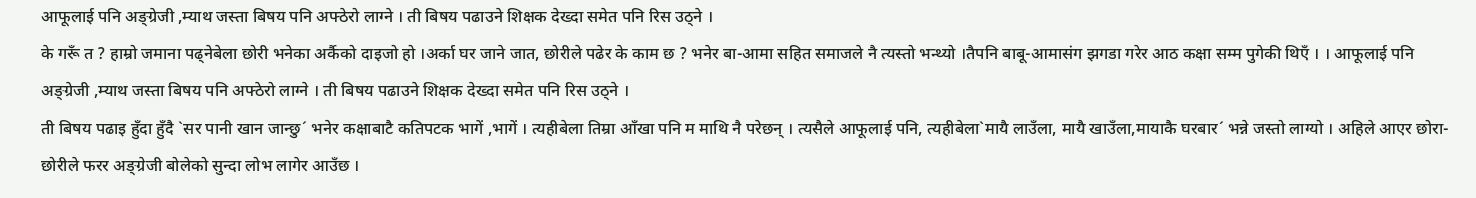आफूलाई पनि अङ्ग्रेजी ,म्याथ जस्ता बिषय पनि अफ्ठेरो लाग्ने । ती बिषय पढाउने शिक्षक देख्दा समेत पनि रिस उठ्ने ।
के गरूँ त ? हाम्रो जमाना पढ्नेबेला छोरी भनेका अर्कैको दाइजो हो ।अर्का घर जाने जात, छोरीले पढेर के काम छ ? भनेर बा-आमा सहित समाजले नै त्यस्तो भन्थ्यो ।तैपनि बाबू-आमासंग झगडा गरेर आठ कक्षा सम्म पुगेकी थिएँ । । आफूलाई पनि अङ्ग्रेजी ,म्याथ जस्ता बिषय पनि अफ्ठेरो लाग्ने । ती बिषय पढाउने शिक्षक देख्दा समेत पनि रिस उठ्ने ।
ती बिषय पढाइ हुँदा हुँदै `सर पानी खान जान्छु´ भनेर कक्षाबाटै कतिपटक भागें ,भागें । त्यहीबेला तिम्रा आँखा पनि म माथि नै परेछन् । त्यसैले आफूलाई पनि, त्यहीबेला`मायै लाउँला, मायै खाउँला,मायाकै घरबार´ भन्ने जस्तो लाग्यो । अहिले आएर छोरा-छोरीले फरर अङ्ग्रेजी बोलेको सुन्दा लोभ लागेर आउँछ ।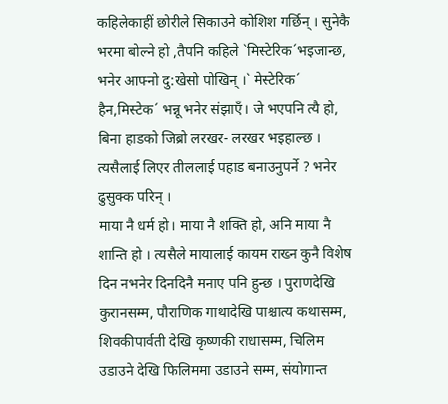कहिलेकाहीं छोरीले सिकाउने कोशिश गर्छिन् । सुनेकै भरमा बोल्ने हो ,तैपनि कहिले `मिस्टेरिक´भइजान्छ, भनेर आफ्नो दु:खेसो पोखिन् ।` मेस्टेरिक´ हैन,मिस्टेक´ भन्नू भनेर संझाएँ। जे भएपनि त्यै हो, बिना हाडको जिब्रो लरखर- लरखर भइहाल्छ । त्यसैलाई लिएर तीललाई पहाड बनाउनुपर्ने ? भनेर ढुसुक्क परिन् ।
माया नै धर्म हो। माया नै शक्ति हो, अनि माया नै शान्ति हो । त्यसैले मायालाई कायम राख्न कुनै विशेष दिन नभनेर दिनदिनै मनाए पनि हुन्छ । पुराणदेखि कुरानसम्म, पौराणिक गाथादेखि पाश्चात्य कथासम्म, शिवकीपार्वती देखि कृष्णकी राधासम्म, चिलिम उडाउने देखि फिलिममा उडाउने सम्म, संयोगान्त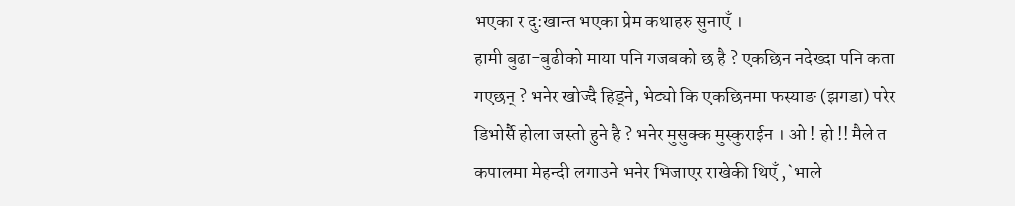भएका र दु:खान्त भएका प्रेम कथाहरु सुनाएँ ।
हामी बुढा-बुढीको माया पनि गजबको छ है ? एकछिन नदेख्दा पनि कता गएछन् ? भनेर खोज्दै हिड्ने, भेट्यो कि एकछिनमा फस्याङ (झगडा) परेर डिभोर्सै होला जस्तो हुने है ? भनेर मुसुक्क मुस्कुराईन । ओ ! हो !! मैले त कपालमा मेहन्दी लगाउने भनेर भिजाएर राखेकी थिएँ ,`भाले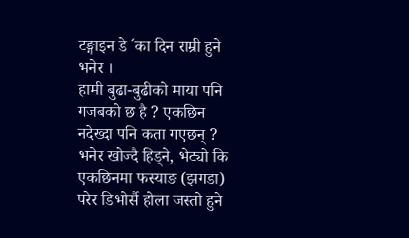टङ्गाइन डे ´का दिन राम्री हुने भनेर ।
हामी बुढा-बुढीको माया पनि गजबको छ है ? एकछिन नदेख्दा पनि कता गएछन् ? भनेर खोज्दै हिड्ने, भेट्यो कि एकछिनमा फस्याङ (झगडा) परेर डिभोर्सै होला जस्तो हुने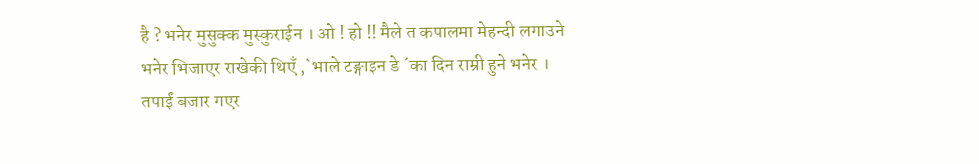है ? भनेर मुसुक्क मुस्कुराईन । ओ ! हो !! मैले त कपालमा मेहन्दी लगाउने भनेर भिजाएर राखेकी थिएँ ,`भाले टङ्गाइन डे ´का दिन राम्री हुने भनेर । तपाईं बजार गएर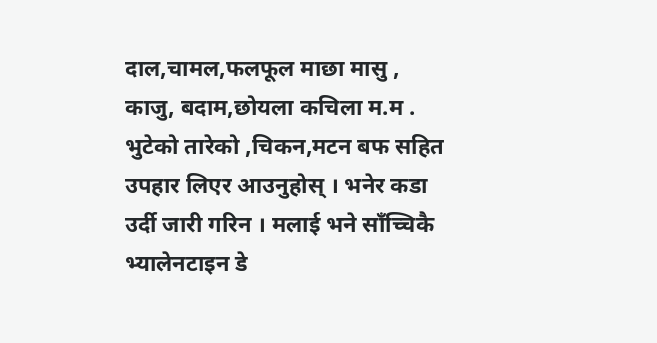दाल,चामल,फलफूल माछा मासु , काजु, बदाम,छोयला कचिला म.म . भुटेको तारेको ,चिकन,मटन बफ सहित उपहार लिएर आउनुहोस् । भनेर कडा उर्दी जारी गरिन । मलाई भने साँच्चिकै भ्यालेनटाइन डे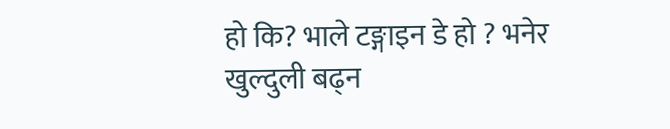हो कि? भाले टङ्गाइन डे हो ? भनेर खुल्दुली बढ्न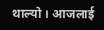थाल्यो । आजलाई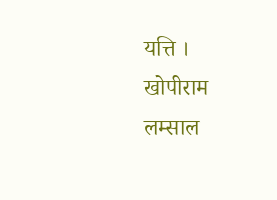यत्ति ।
खोपीराम लम्साल